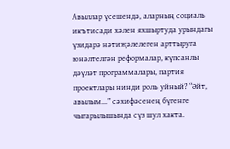Авыллар үсешендә, аларның социаль икътисади хәлен яхшыртуда урындагы үзидарә нәтиҗәлелеген арттыруга юнәлтелгән реформалар, күпсанлы дәүләт программалары, партия проектлары нинди роль уйный? “Әйт, авылым...” сәхифәсенең бүгенге чыгарылышында сүз шул хакта.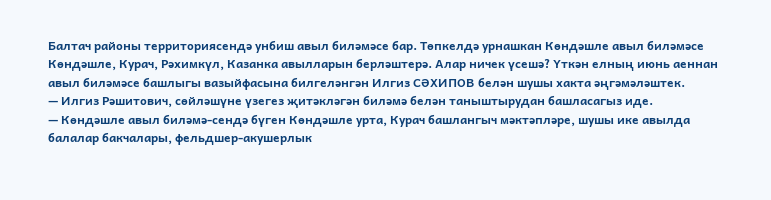Балтач районы территориясендә унбиш авыл биләмәсе бар. Төпкелдә урнашкан Көндәшле авыл биләмәсе Көндәшле, Курач, Рәхимкүл, Казанка авылларын берләштерә. Алар ничек үсешә? Үткән елның июнь аеннан авыл биләмәсе башлыгы вазыйфасына билгеләнгән Илгиз СӘХИПОВ белән шушы хакта әңгәмәләштек.
— Илгиз Рәшитович, сөйләшүне үзегез җитәкләгән биләмә белән таныштырудан башласагыз иде.
— Көндәшле авыл биләмә-сендә бүген Көндәшле урта, Курач башлангыч мәктәпләре, шушы ике авылда балалар бакчалары, фельдшер-акушерлык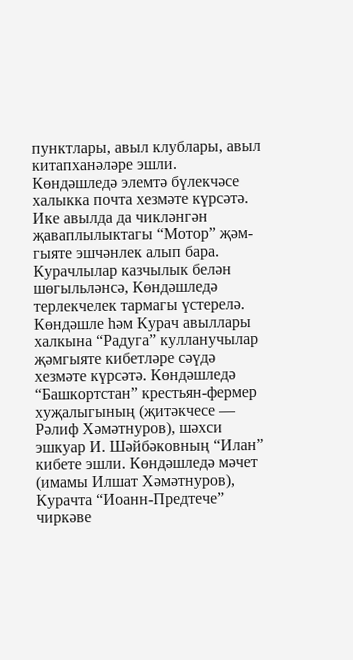пунктлары, авыл клублары, авыл китапханәләре эшли. Көндәшледә элемтә бүлекчәсе халыкка почта хезмәте күрсәтә.
Ике авылда да чикләнгән җаваплылыктагы “Мотор” җәм-гыяте эшчәнлек алып бара. Курачлылар казчылык белән шөгыльләнсә, Көндәшледә терлекчелек тармагы үстерелә. Көндәшле һәм Курач авыллары халкына “Радуга” кулланучылар җәмгыяте кибетләре сәүдә хезмәте күрсәтә. Көндәшледә “Башкортстан” крестьян-фермер хуҗалыгының (җитәкчесе — Рәлиф Хәмәтнуров), шәхси эшкуар И. Шәйбәковның “Илан” кибете эшли. Көндәшледә мәчет (имамы Илшат Хәмәтнуров), Курачта “Иоанн-Предтече” чиркәве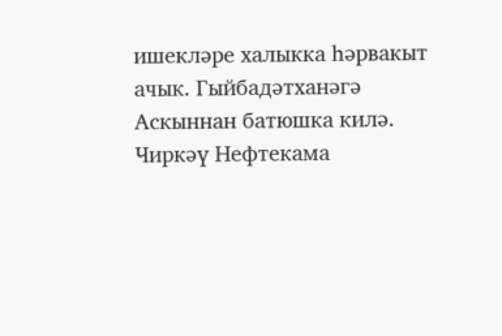ишекләре халыкка һәрвакыт ачык. Гыйбадәтханәгә Аскыннан батюшка килә. Чиркәү Нефтекама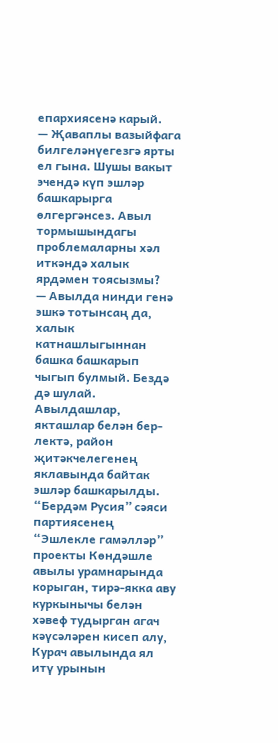епархиясенә карый.
— Җаваплы вазыйфага билгеләнүегезгә ярты ел гына. Шушы вакыт эчендә күп эшләр башкарырга өлгергәнсез. Авыл тормышындагы проблемаларны хәл иткәндә халык ярдәмен тоясызмы?
— Авылда нинди генә эшкә тотынсаң да, халык катнашлыгыннан башка башкарып чыгып булмый. Бездә дә шулай. Авылдашлар, якташлар белән бер-лектә, район җитәкчелегенең яклавында байтак эшләр башкарылды. “Бердәм Русия” сәяси партиясенең “Эшлекле гамәлләр” проекты Көндәшле авылы урамнарында корыган, тирә-якка аву куркынычы белән хәвеф тудырган агач кәүсәләрен кисеп алу, Курач авылында ял итү урынын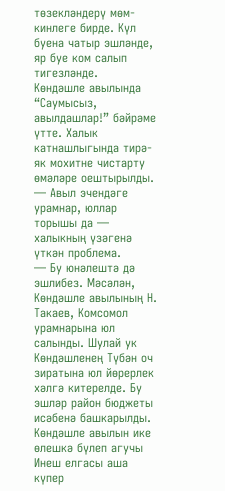төзекләндерү мөм-кинлеге бирде. Күл буена чатыр эшләнде, яр буе ком салып тигезләнде.
Көндәшле авылында “Саумысыз, авылдашлар!” бәйрәме үтте. Халык катнашлыгында тирә-як мохитне чистарту өмәләре оештырылды.
— Авыл эчендәге урамнар, юллар торышы да — халыкның үзәгенә үткән проблема.
— Бу юнәлештә дә эшлибез. Мәсәлән, Көндәшле авылының Н. Такаев, Комсомол урамнарына юл салынды. Шулай ук Көндәшленең Түбән оч зиратына юл йөрерлек хәлгә китерелде. Бу эшләр район бюджеты исәбенә башкарылды. Көндәшле авылын ике өлешкә бүлеп агучы Инеш елгасы аша күпер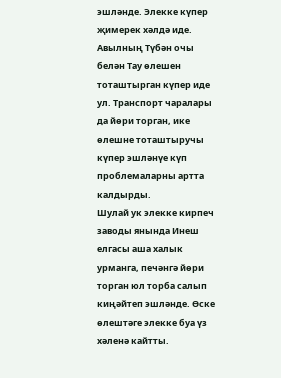эшләнде. Элекке күпер җимерек хәлдә иде. Авылның Түбән очы белән Тау өлешен тоташтырган күпер иде ул. Транспорт чаралары да йөри торган, ике өлешне тоташтыручы күпер эшләнүе күп проблемаларны артта калдырды.
Шулай ук элекке кирпеч заводы янында Инеш елгасы аша халык урманга, печәнгә йөри торган юл торба салып киңәйтеп эшләнде. Өске өлештәге элекке буа үз хәленә кайтты.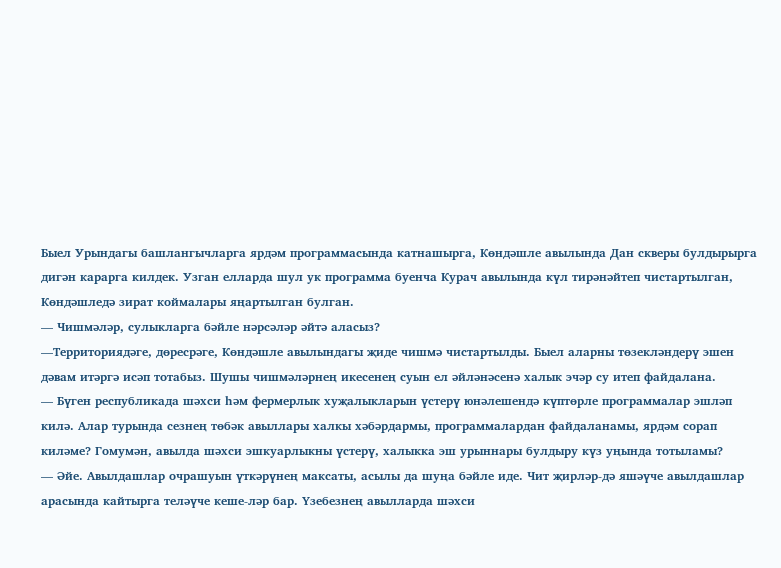Быел Урындагы башлангычларга ярдәм программасында катнашырга, Көндәшле авылында Дан скверы булдырырга дигән карарга килдек. Узган елларда шул ук программа буенча Курач авылында күл тирәнәйтеп чистартылган, Көндәшледә зират коймалары яңартылган булган.
— Чишмәләр, сулыкларга бәйле нәрсәләр әйтә аласыз?
—Территориядәге, дөресрәге, Көндәшле авылындагы җиде чишмә чистартылды. Быел аларны төзекләндерү эшен дәвам итәргә исәп тотабыз. Шушы чишмәләрнең икесенең суын ел әйләнәсенә халык эчәр су итеп файдалана.
— Бүген республикада шәхси һәм фермерлык хуҗалыкларын үстерү юнәлешендә күптөрле программалар эшләп килә. Алар турында сезнең төбәк авыллары халкы хәбәрдармы, программалардан файдаланамы, ярдәм сорап киләме? Гомумән, авылда шәхси эшкуарлыкны үстерү, халыкка эш урыннары булдыру күз уңында тотыламы?
— Әйе. Авылдашлар очрашуын үткәрүнең максаты, асылы да шуңа бәйле иде. Чит җирләр-дә яшәүче авылдашлар арасында кайтырга теләүче кеше-ләр бар. Үзебезнең авылларда шәхси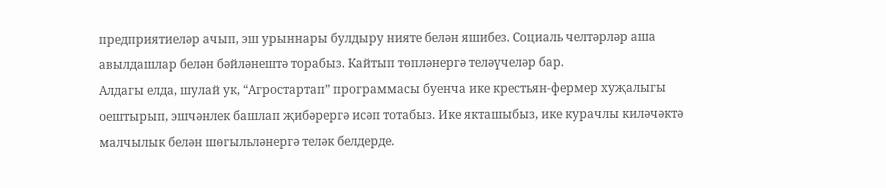предприятиеләр ачып, эш урыннары булдыру нияте белән яшибез. Социаль челтәрләр аша авылдашлар белән бәйләнештә торабыз. Кайтып төпләнергә теләүчеләр бар.
Алдагы елда, шулай ук, “Агростартап” программасы буенча ике крестьян-фермер хуҗалыгы оештырып, эшчәнлек башлап җибәрергә исәп тотабыз. Ике якташыбыз, ике курачлы киләчәктә малчылык белән шөгыльләнергә теләк белдерде.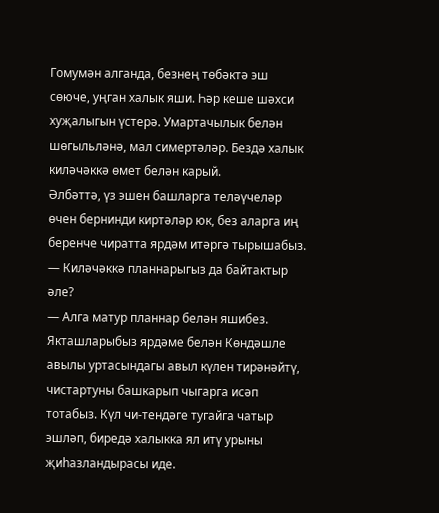Гомумән алганда, безнең төбәктә эш сөюче, уңган халык яши. Һәр кеше шәхси хуҗалыгын үстерә. Умартачылык белән шөгыльләнә, мал симертәләр. Бездә халык киләчәккә өмет белән карый.
Әлбәттә, үз эшен башларга теләүчеләр өчен бернинди киртәләр юк, без аларга иң беренче чиратта ярдәм итәргә тырышабыз.
— Киләчәккә планнарыгыз да байтактыр әле?
— Алга матур планнар белән яшибез. Якташларыбыз ярдәме белән Көндәшле авылы уртасындагы авыл күлен тирәнәйтү, чистартуны башкарып чыгарга исәп тотабыз. Күл чи-тендәге тугайга чатыр эшләп, биредә халыкка ял итү урыны җиһазландырасы иде.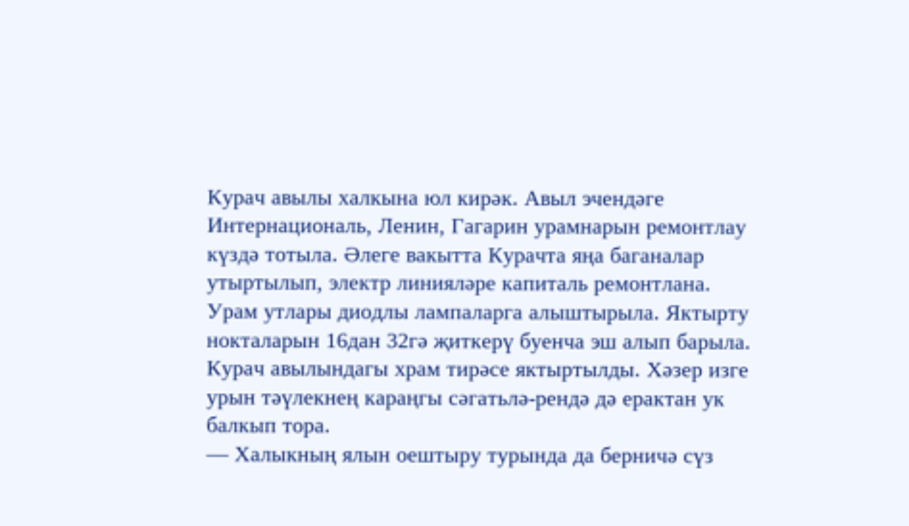Курач авылы халкына юл кирәк. Авыл эчендәге Интернациональ, Ленин, Гагарин урамнарын ремонтлау күздә тотыла. Әлеге вакытта Курачта яңа баганалар утыртылып, электр линияләре капиталь ремонтлана. Урам утлары диодлы лампаларга алыштырыла. Яктырту нокталарын 16дан 32гә җиткерү буенча эш алып барыла. Курач авылындагы храм тирәсе яктыртылды. Хәзер изге урын тәүлекнең караңгы сәгатьлә-рендә дә ерактан ук балкып тора.
— Халыкның ялын оештыру турында да берничә сүз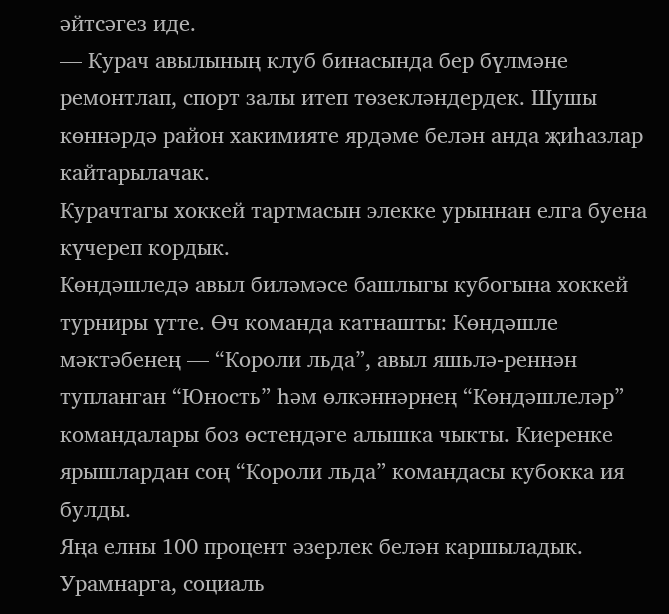әйтсәгез иде.
— Курач авылының клуб бинасында бер бүлмәне ремонтлап, спорт залы итеп төзекләндердек. Шушы көннәрдә район хакимияте ярдәме белән анда җиһазлар кайтарылачак.
Курачтагы хоккей тартмасын элекке урыннан елга буена күчереп кордык.
Көндәшледә авыл биләмәсе башлыгы кубогына хоккей турниры үтте. Өч команда катнашты: Көндәшле мәктәбенең — “Короли льда”, авыл яшьлә-реннән тупланган “Юность” һәм өлкәннәрнең “Көндәшлеләр” командалары боз өстендәге алышка чыкты. Киеренке ярышлардан соң “Короли льда” командасы кубокка ия булды.
Яңа елны 100 процент әзерлек белән каршыладык. Урамнарга, социаль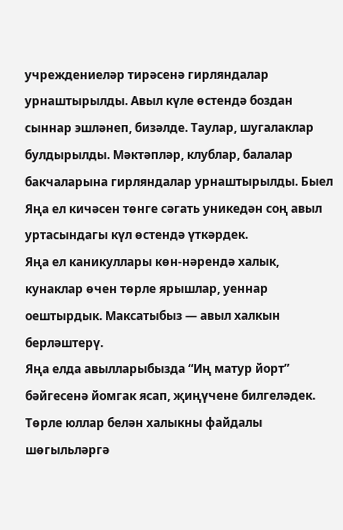учреждениеләр тирәсенә гирляндалар урнаштырылды. Авыл күле өстендә боздан сыннар эшләнеп, бизәлде. Таулар, шугалаклар булдырылды. Мәктәпләр, клублар, балалар бакчаларына гирляндалар урнаштырылды. Быел Яңа ел кичәсен төнге сәгать уникедән соң авыл уртасындагы күл өстендә үткәрдек.
Яңа ел каникуллары көн-нәрендә халык, кунаклар өчен төрле ярышлар, уеннар оештырдык. Максатыбыз — авыл халкын берләштерү.
Яңа елда авылларыбызда “Иң матур йорт” бәйгесенә йомгак ясап, җиңүчене билгеләдек.
Төрле юллар белән халыкны файдалы шөгыльләргә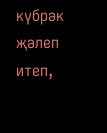күбрәк җәлеп итеп,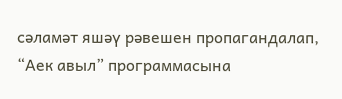сәламәт яшәү рәвешен пропагандалап, “Аек авыл” программасына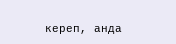кереп, анда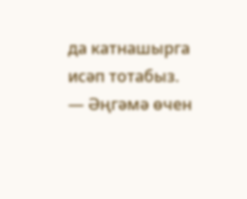да катнашырга исәп тотабыз.
— Әңгәмә өчен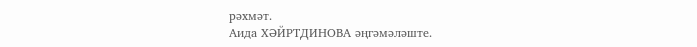рәхмәт.
Аида ХӘЙРТДИНОВА әңгәмәләште.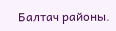Балтач районы.